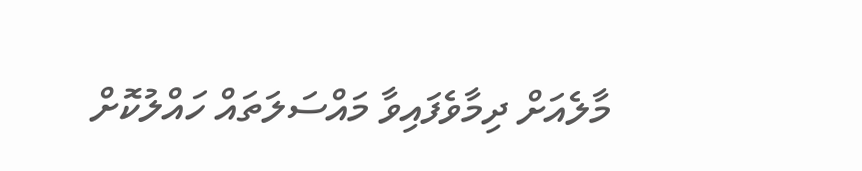މާލެއަށް ދިމާވެފައިވާ މައްސަލަތައް ހައްލުކޮށް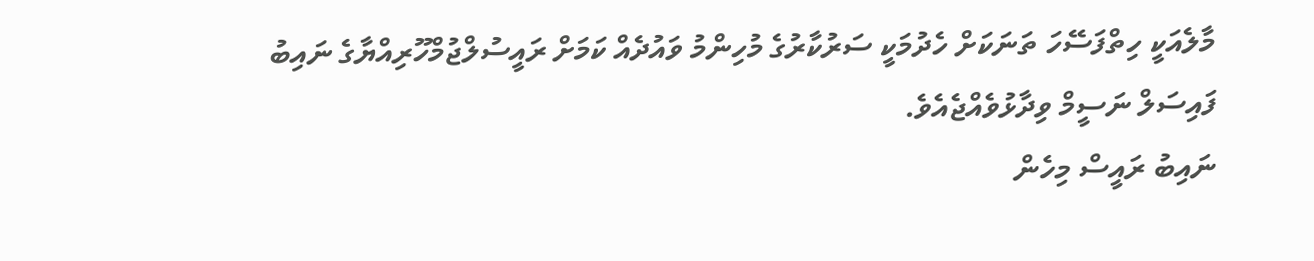މާލެއަކީ ހިތްފަސޭހަ ތަނަކަށް ހެދުމަކީ ސަރުކާރުގެ މުހިންމު ވައުދެއް ކަމަށް ރައީސުލްޖުމްހޫރިއްޔާގެ ނައިބު ފައިސަލް ނަސީމް ވިދާޅުވެއްޖެއެވެ.
ނައިބު ރައީސް މިހެން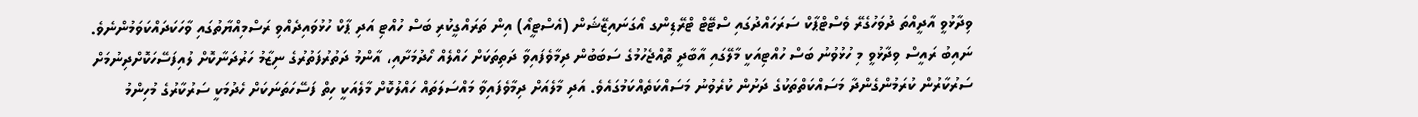ވިދާޅުވީ އާދީއްތަ ދުވަހުގެރޭ ވެސްޓްޕާކް ސަރަހައްދުގައި ސްޓޭޓް ޓްރޭޑިންގ އޯގަނައިޒޭޝަން (އެސްޓީއޯ) އިން ތަރައްގީކުރި ބަސް ހުއްޓި އަދި ޕާކް ހުޅުވައިދެއްވި ރަސްމިއްޔާތުގައި ވާހަކަދައްކަވަމުންނެވެ.
ނައިބު ރައީސް ވިދާޅުވީ މި ހުޅުވުނު ބަސް ހުއްޓިއަކީ މާލޭގައި އާބާދީ ތޮއްޖެހުމުގެ ސަބަބުން ދިމާވެފައިވާ ދަތިތަކަށް ހައްލެއް ހޯދުމަށާއި، އާންމު ދަތުރުފަތުރުގެ ނިޒާމު ހަރުދަނާކޮށް ލުއިފަސޭހަކޮށްދިނުމަށް ސަރުކާރުން ކުރަމުންގެންދާ މަސައްކަތްތަކުގެ ދަށުން ކުރެވުނު މަސައްކަތެއްކަމުގައެވެ. އަދި މާލެއަށް ދިމާވެފައިވާ މައްސަލަތައް ހައްލުކޮށް މާލެއަކީ ހިތް ފަސޭހަތަނަކަށް ހެދުމަކީ ސަރުކާރުގެ މުހިންމު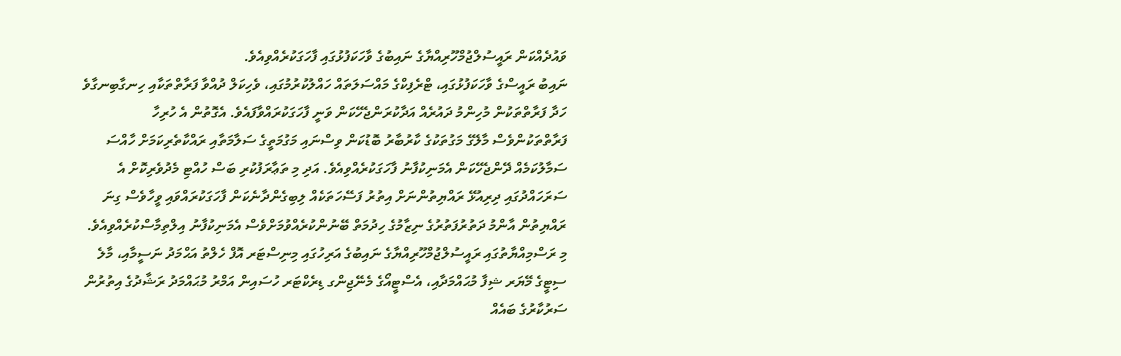ވައުދެއްކަން ރައީސުލްޖުމްހޫރިއްޔާގެ ނައިބުގެ ވާހަކަފުޅުގައި ފާހަގަކުރެއްވިއެވެ.
ނައިބު ރައީސްގެ ވާހަކަފުޅުގައި، ޓްރެފިކްގެ މައްސަލަތައް ހައްލުކުރުމުގައި، ވެހިކަލް ދުއްވާ ފަރާތްތަކާއި ހިނގާބިނގާވެ ހަދާ ފަރާތްތަކުން މުހިންމު ދައުރެއް އަދާކުރަންޖެހޭކަން ވަނީ ފާހަގަކުރައްވާފައެވެ. އެގޮތުން އެ ހުރިހާ ފަރާތްތަކުންވެސް މާލޭގެ މަގުތަކުގެ ކާރުބާރު ބޮޑުކަން ވިސްނައި މަގުމަތީގެ ސަލާމަތާއި ރައްކާތެރިކަމަށް ހާއްސަ ސަމާލުކަމެއް ދޭންޖެހޭކަން އެމަނިކުފާނު ފާހަގަކުރެއްވިއެވެ. އަދި މި ތަޢާރަފުކުރި ބަސް ހުއްޓި މެދުވެރިކޮށް އެ ސަރަހައްދުގައި ދިރިއުޅޭ ރައްޔިތުންނަށް އިތުރު ފަސޭހަތަކެއް ލިބިގެންދާނެކަން ފާހަގަކުރައްވައި ވީހާވެސް ގިނަ ރައްޔިތުން އާންމު ދަތުރުފަތުރުގެ ނިޒާމުގެ ހިދުމަތް ބޭނުންކުރެއްވުމަށްވެސް އެމަނިކުފާނު އިލްތިމާސްކުރެއްވިއެވެ.
މި ރަސްމިއްޔާތުގައި ރައީސުލްޖުމްހޫރިއްޔާގެ ނައިބުގެ އަރިހުގައި މިނިސްޓަރ އޮފް ހެލްތު އަޙްމަދު ނަސީމާއި، މާލެ ސިޓީގެ މޭޔަރ ޝިފާ މުޙައްމަދާއި، އެސްޓީއޯގެ މެނޭޖިންގ ޑިރެކްޓަރ ހުސައިން އަމްރު މުޙައްމަދު ރަޝާދުގެ އިތުރުން ސަރުކާރުގެ ބައެއް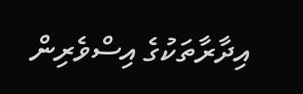އިދާރާތަކުގެ އިސްވެރިން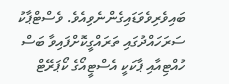ބައިވެރިވެވަޑައިގެންނެވިއެވެ. ވެސްޓްޕާކު ސަރަހައްދުގައި ތަރައްގީކޮށްފައިވާ ބަސް ހުއްޓިއާއި ޕާކަކީ އެސްޓީއޯގެ ކޯޕަރޭޓް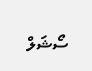ސޯޝަލް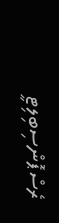ރެސްޕޮންސިބިލިޓީ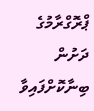ޕްރޮގްރާމުގެ ދަށުން ބިނާކޮށްފައިވާ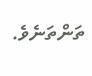ތަންތަނެވެ.